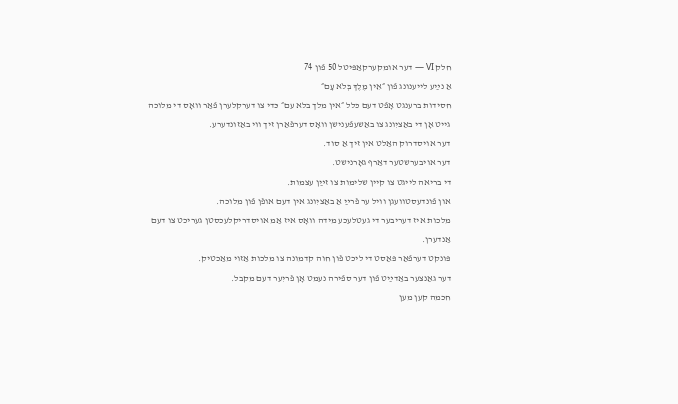חלק VI — דער אומקערקאַפּיטל 50 פֿון 74
אַ נײַע לייענונג פֿון ״אֵין מֶלֶךְ בְּלֹא עָם״
חסידות ברענגט אָפֿט דעם כּלל ״אין מלך בלא עם״ כּדי צו דערקלערן פֿאַר וואָס די מלוכה גייט אָן די באַציִונג צו באַשעפֿענישן וואָס דערפֿאַרן זיך ווי באַזונדערע.
דער אויסדרוק האַלט אין זיך אַ סוד.
דער אויבערשטער דאַרף גאָרנישט.
די בריאה לייגט צו קיין שלימות צו זײַן עצמות.
און פֿונדעסטוועגן וויל ער פֿרײַ אַ באַציִונג אין דעם אופֿן פֿון מלוכה.
מלכות איז דעריבער די געטלעכע מידה וואָס איז אַמ אויסדריקלעכסטן געריכט צו דעם אַנדערן.
פּונקט דערפֿאַר פּאַסט די ליכט פֿון חוה קדמונה צו מלכות אַזוי מאַכטיק.
דער גאַנצער באַדײַט פֿון דער ספֿירה נעמט אָן פֿריִער דעם מקבל.
חכמה קען מען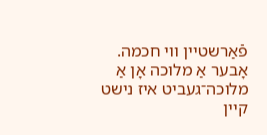פֿאַרשטיין ווי חכמה.
אָבער אַ מלוכה אָן אַ מלוכה־געביט איז נישט קיין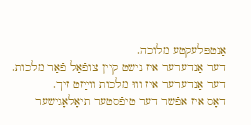אַנטפּלעקטע מלוכה.
דער אַנדערער איז נישט קיין צופֿאַל פֿאַר מלכות.
דער אַנדערער איז וווּ מלכות ווײַזט זיך.
דאָס איז אפֿשר דער טיפֿסטער תיאָלאָגישער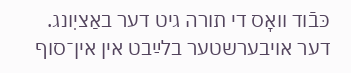כּבֿוד וואָס די תורה גיט דער באַציִונג.
דער אויבערשטער בלײַבט אין אין־סוף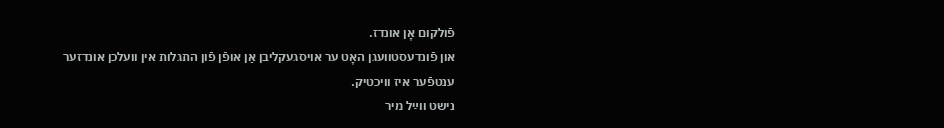פֿולקום אָן אונדז.
און פֿונדעסטוועגן האָט ער אויסגעקליבן אַן אופֿן פֿון התגלות אין וועלכן אונדזער ענטפֿער איז וויכטיק.
נישט ווײַל מיר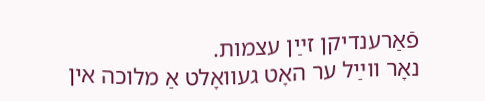פֿאַרענדיקן זײַן עצמות.
נאָר ווײַל ער האָט געוואָלט אַ מלוכה אין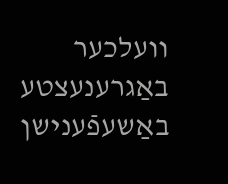וועלכער באַגרענעצטע באַשעפֿענישן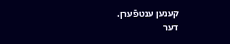קענען ענטפֿערן.
דער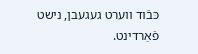כּבֿוד ווערט געגעבן, נישט פֿאַרדינט.